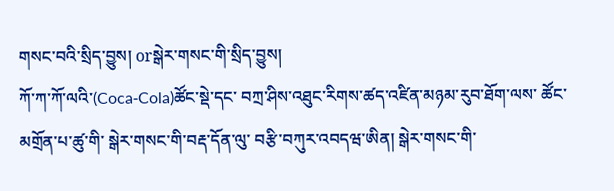གསང་བའི་སྲིད་བྱུས། orསྒེར་གསང་གི་སྲིད་བྱུས།
ཀོ་ཀ་ཀོ་ལའི་(Coca‑Cola)ཚོང་སྡེ་དང་ བཀྲ་ཤིས་འཐུང་རིགས་ཚད་འཛིན་མཉམ་རུབ་ཐོག་ལས་ ཚོང་མགྲོན་པ་ཚུ་གི་ སྒེར་གསང་གི་བརྡ་དོན་ལུ་ བརྩི་བཀུར་འབདཝ་ཨིན། སྒེར་གསང་གི་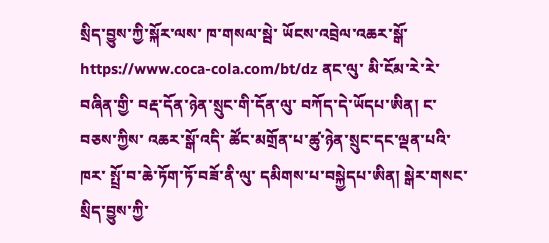སྲིད་བྱུས་ཀྱི་སྐོར་ལས་ ཁ་གསལ་སྦེ་ ཡོངས་འབྲེལ་འཆར་སྒོ་ https://www.coca-cola.com/bt/dz ནང་ལུ་ མི་ངོམ་རེ་རེ་བཞིན་གྱི་ བརྡ་དོན་ཉེན་སྲུང་གི་དོན་ལུ་ བཀོད་དེ་ཡོདཔ་ཨིན། ང་བཅས་ཀྱིས་ འཆར་སྒོ་འདི་ ཚོང་མགྲོན་པ་ཚུ་ཉེན་སྲུང་དང་ལྡན་པའི་ཁར་ སྤྲོ་བ་ཆེ་ཏོག་ཏོ་བཟོ་ནི་ལུ་ དམིགས་པ་བསྐྱེདཔ་ཨིན། སྒེར་གསང་སྲིད་བྱུས་ཀྱི་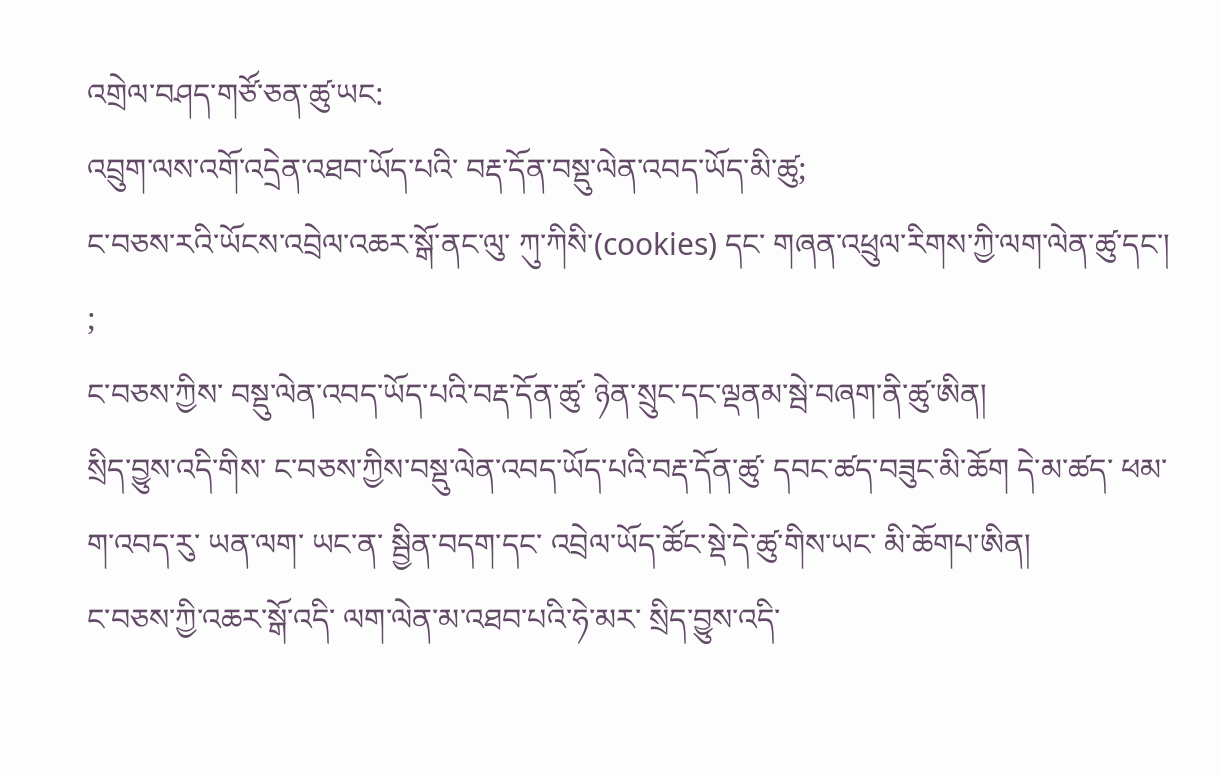འགྲེལ་བཤད་གཙོ་ཅན་ཚུ་ཡང:
འབྲུག་ལས་འགོ་འདྲེན་འཐབ་ཡོད་པའི་ བརྡ་དོན་བསྡུ་ལེན་འབད་ཡོད་མི་ཚུ;
ང་བཅས་རའི་ཡོངས་འབྲེལ་འཆར་སྒོ་ནང་ལུ་ ཀུ་ཀིསི་(cookies) དང་ གཞན་འཕྲུལ་རིགས་ཀྱི་ལག་ལེན་ཚུ་དང་། ;
ང་བཅས་ཀྱིས་ བསྡུ་ལེན་འབད་ཡོད་པའི་བརྡ་དོན་ཚུ་ ཉེན་སྲུང་དང་ལྡནམ་སྦེ་བཞག་ནི་ཚུ་ཨིན།
སྲིད་བྱུས་འདི་གིས་ ང་བཅས་ཀྱིས་བསྡུ་ལེན་འབད་ཡོད་པའི་བརྡ་དོན་ཚུ་ དབང་ཚད་བཟུང་མི་ཆོག དེ་མ་ཚད་ ཕམ་ག་འབད་རུ་ ཡན་ལག་ ཡང་ན་ སྦྱིན་བདག་དང་ འབྲེལ་ཡོད་ཚོང་སྡེ་དེ་ཚུ་གིས་ཡང་ མི་ཆོགཔ་ཨིན།
ང་བཅས་ཀྱི་འཆར་སྒོ་འདི་ ལག་ལེན་མ་འཐབ་པའི་ཧེ་མར་ སྲིད་བྱུས་འདི་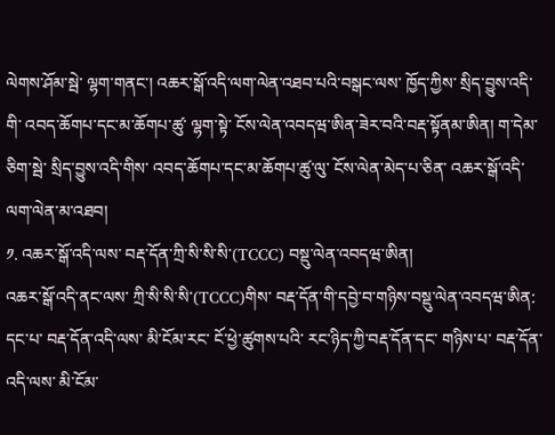ལེགས་ཤོམ་སྦེ་ ལྷག་གནང་། འཆར་སྒོ་འདི་ལག་ལེན་འཐབ་པའི་བསྒང་ལས་ ཁྱོད་ཀྱིས་ སྲིད་བྱུས་འདི་གི་ འབད་ཆོགཔ་དང་མ་ཆོགཔ་ཚུ་ ལྷག་སྟེ་ ངོས་ལེན་འབདཝ་ཨིན་ཟེར་བའི་བརྡ་སྟོནམ་ཨིན། ག་དེམ་ཅིག་སྦེ་ སྲིད་བྱུས་འདི་གིས་ འབད་ཆོགཔ་དང་མ་ཆོགཔ་ཚུ་ལུ་ ངོས་ལེན་མེད་པ་ཅིན་ འཆར་སྒོ་འདི་ ལག་ལེན་མ་འཐབ།
༡. འཆར་སྒོ་འདི་ལས་ བརྡ་དོན་ཀྲི་སི་སི་སི་(TCCC) བསྡུ་ལེན་འབདཝ་ཨིན།
འཆར་སྒོ་འདི་ནང་ལས་ ཀྲི་སི་སི་སི་(TCCC)གིས་ བརྡ་དོན་གི་དབྱེ་བ་གཉིས་བསྡུ་ལེན་འབདཝ་ཨིན: དང་པ་ བརྡ་དོན་འདི་ལས་ མི་ངོམ་རང་ ངོ་ཕྱེ་ཚུགས་པའི་ རང་ཉིད་ཀྱི་བརྡ་དོན་དང་ གཉིས་པ་ བརྡ་དོན་འདི་ལས་ མི་ངོམ་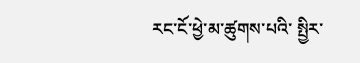རང་ངོ་ཕྱེ་མ་ཚུགས་པའི་ སྤྱིར་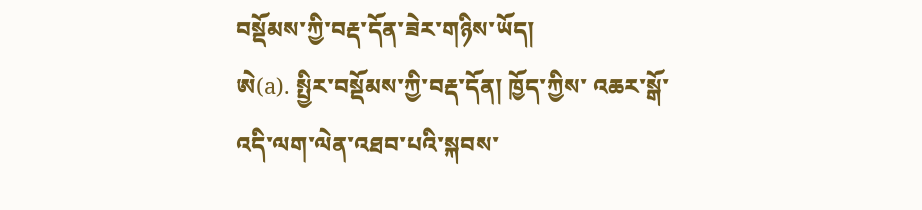བསྡོམས་ཀྱི་བརྡ་དོན་ཟེར་གཉིས་ཡོད།
ཨེ(a). སྤྱིར་བསྡོམས་ཀྱི་བརྡ་དོན། ཁྱོད་ཀྱིས་ འཆར་སྒོ་འདི་ལག་ལེན་འཐབ་པའི་སྐབས་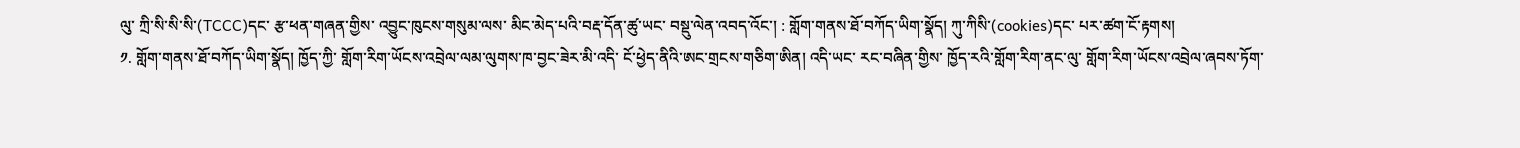ལུ་ ཀྲི་སི་སི་སི་(TCCC)དང་ རྩ་ཕན་གཞན་གྱིས་ འབྱུང་ཁུངས་གསུམ་ལས་ མིང་མེད་པའི་བརྡ་དོན་ཚུ་ཡང་ བསྡུ་ལེན་འབད་འོང་། : གློག་གནས་ཐོ་བཀོད་ཡིག་སྣོད། ཀུ་ཀིསི་(cookies)དང་ པར་ཚག་ངོ་རྟགས།
༡. གློག་གནས་ཐོ་བཀོད་ཡིག་སྣོད། ཁྱོད་ཀྱི་ གློག་རིག་ཡོངས་འབྲེལ་ལམ་ལུགས་ཁ་བྱང་ཟེར་མི་འདི་ ངོ་ཕྱེད་ནིའི་ཨང་གྲངས་གཅིག་ཨིན། འདི་ཡང་ རང་བཞིན་གྱིས་ ཁྱོད་རའི་གློག་རིག་ནང་ལུ་ གློག་རིག་ཡོངས་འབྲེལ་ཞབས་ཏོག་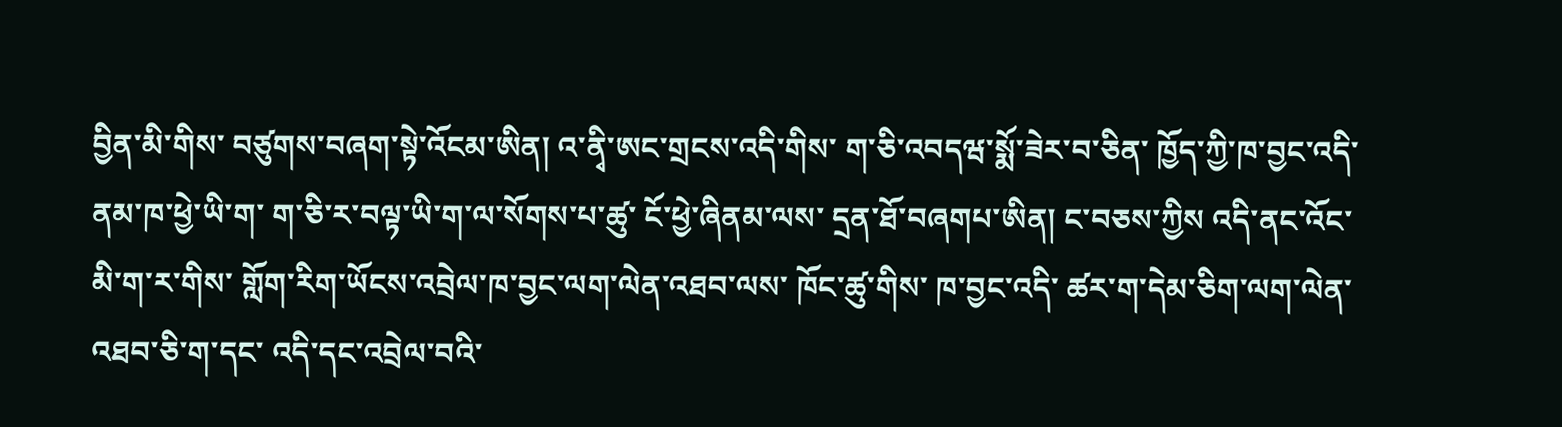བྱིན་མི་གིས་ བཙུགས་བཞག་སྟེ་འོངམ་ཨིན། འ་ནྭི་ཨང་གྲངས་འདི་གིས་ ག་ཅི་འབདཝ་སྨོ་ཟེར་བ་ཅིན་ ཁྱོད་ཀྱི་ཁ་བྱང་འདི་ ནམ་ཁ་ཕྱེ་ཡི་ག་ ག་ཅི་ར་བལྟ་ཡི་ག་ལ་སོགས་པ་ཚུ་ ངོ་ཕྱེ་ཞིནམ་ལས་ དྲན་ཐོ་བཞགཔ་ཨིན། ང་བཅས་ཀྱིས འདི་ནང་འོང་མི་ག་ར་གིས་ གློག་རིག་ཡོངས་འབྲེལ་ཁ་བྱང་ལག་ལེན་འཐབ་ལས་ ཁོང་ཚུ་གིས་ ཁ་བྱང་འདི་ ཚར་ག་དེམ་ཅིག་ལག་ལེན་འཐབ་ཅི་ག་དང་ འདི་དང་འབྲེལ་བའི་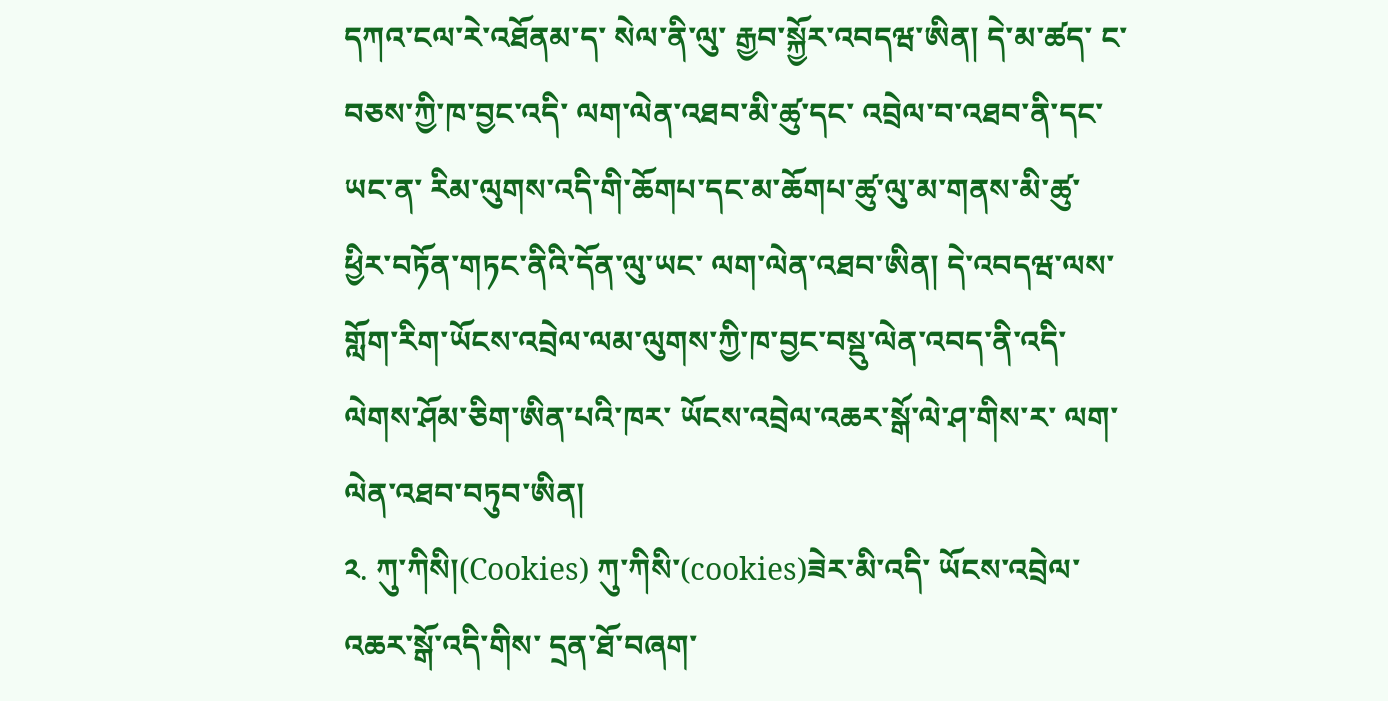དཀའ་ངལ་རེ་འཐོནམ་ད་ སེལ་ནི་ལུ་ རྒྱབ་སྐྱོར་འབདཝ་ཨིན། དེ་མ་ཚད་ ང་བཅས་ཀྱི་ཁ་བྱང་འདི་ ལག་ལེན་འཐབ་མི་ཚུ་དང་ འབྲེལ་བ་འཐབ་ནི་དང་ ཡང་ན་ རིམ་ལུགས་འདི་གི་ཆོགཔ་དང་མ་ཆོགཔ་ཚུ་ལུ་མ་གནས་མི་ཚུ་ ཕྱིར་བཏོན་གཏང་ནིའི་དོན་ལུ་ཡང་ ལག་ལེན་འཐབ་ཨིན། དེ་འབདཝ་ལས་ གློག་རིག་ཡོངས་འབྲེལ་ལམ་ལུགས་ཀྱི་ཁ་བྱང་བསྡུ་ལེན་འབད་ནི་འདི་ ལེགས་ཤོམ་ཅིག་ཨིན་པའི་ཁར་ ཡོངས་འབྲེལ་འཆར་སྒོ་ལེ་ཤ་གིས་ར་ ལག་ལེན་འཐབ་བཏུབ་ཨིན།
༢. ཀུ་ཀིསི།(Cookies) ཀུ་ཀིསི་(cookies)ཟེར་མི་འདི་ ཡོངས་འབྲེལ་འཆར་སྒོ་འདི་གིས་ དྲན་ཐོ་བཞག་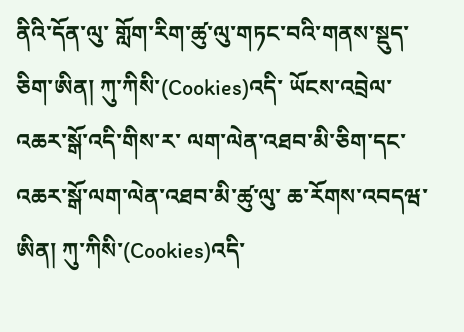ནིའི་དོན་ལུ་ གློག་རིག་ཚུ་ལུ་གཏང་བའི་གནས་སྡུད་ཅིག་ཨིན། ཀུ་ཀིསི་(Cookies)འདི་ ཡོངས་འབྲེལ་འཆར་སྒོ་འདི་གིས་ར་ ལག་ལེན་འཐབ་མི་ཅིག་དང་ འཆར་སྒོ་ལག་ལེན་འཐབ་མི་ཚུ་ལུ་ ཆ་རོགས་འབདཝ་ཨིན། ཀུ་ཀིསི་(Cookies)འདི་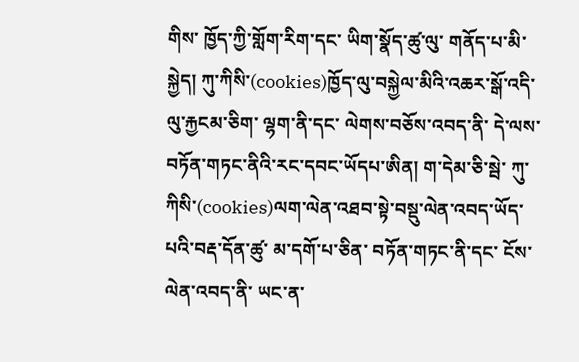གིས་ ཁྱོད་ཀྱི་གློག་རིག་དང་ ཡིག་སྣོད་ཚུ་ལུ་ གནོད་པ་མི་སྐྱེད། ཀུ་ཀིསི་(cookies)ཁྱོད་ལུ་བསྐྱེལ་མིའི་འཆར་སྒོ་འདི་ལུ་རྐྱངམ་ཅིག་ ལྷག་ནི་དང་ ལེགས་བཅོས་འབད་ནི་ དེ་ལས་ བཏོན་གཏང་ནིའི་རང་དབང་ཡོདཔ་ཨིན། ག་དེམ་ཅི་སྦེ་ ཀུ་ཀིསི་(cookies)ལག་ལེན་འཐབ་སྟེ་བསྡུ་ལེན་འབད་ཡོད་པའི་བརྡ་དོན་ཚུ་ མ་དགོ་པ་ཅིན་ བཏོན་གཏང་ནི་དང་ ངོས་ལེན་འབད་ནི་ ཡང་ན་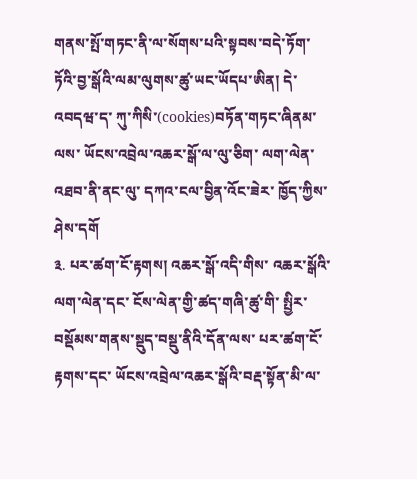གནས་སྤོ་གཏང་ནི་ལ་སོགས་པའི་སྟབས་བདེ་ཏོག་ཏོའི་བྱ་སྒོའི་ལམ་ལུགས་ཚུ་ཡང་ཡོདཔ་ཨིན། དེ་འབདཝ་ད་ ཀུ་ཀིསི་(cookies)བཏོན་གཏང་ཞིནམ་ལས་ ཡོངས་འབྲེལ་འཆར་སྒོ་ལ་ལུ་ཅིག་ ལག་ལེན་འཐབ་ནི་ནང་ལུ་ དཀའ་ངལ་བྱིན་འོང་ཟེར་ ཁྱོད་ཀྱིས་ཤེས་དགོ
༣. པར་ཚག་ངོ་རྟགས། འཆར་སྒོ་འདི་གིས་ འཆར་སྒོའི་ལག་ལེན་དང་ ངོས་ལེན་གྱི་ཚད་གཞི་ཚུ་གི་ སྤྱིར་བསྡོམས་གནས་སྡུད་བསྡུ་ནིའི་དོན་ལས་ པར་ཚག་ངོ་རྟགས་དང་ ཡོངས་འབྲེལ་འཆར་སྒོའི་བརྡ་སྟོན་མི་ལ་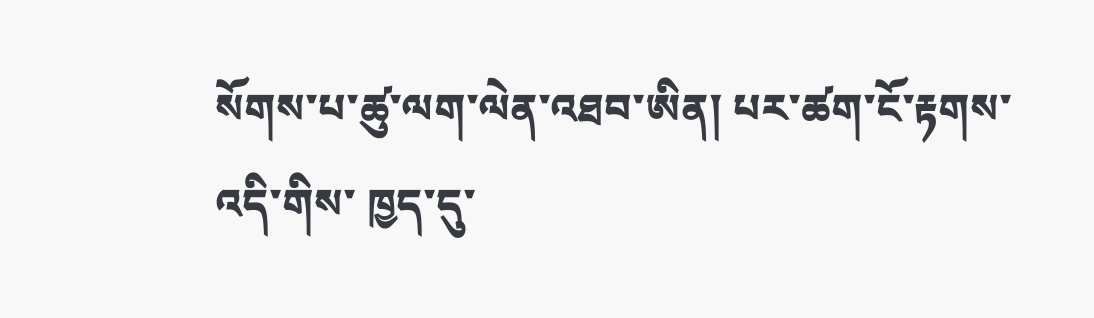སོགས་པ་ཚུ་ལག་ལེན་འཐབ་ཨིན། པར་ཚག་ངོ་རྟགས་འདི་གིས་ ཁྱད་དུ་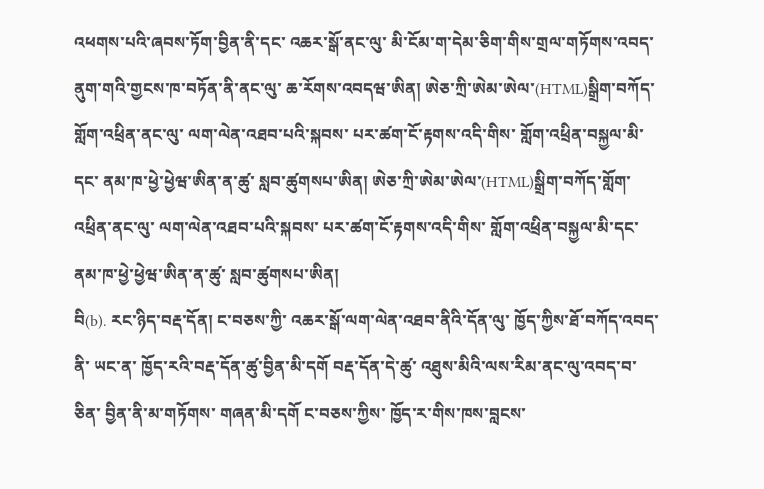འཕགས་པའི་ཞབས་ཏོག་བྱིན་ནི་དང་ འཆར་སྒོ་ནང་ལུ་ མི་ངོམ་ག་དེམ་ཅིག་གིས་གྲལ་གཏོགས་འབད་ནུག་གའི་གྱངས་ཁ་བཏོན་ནི་ནང་ལུ་ ཆ་རོགས་འབདཝ་ཨིན། ཨེཅ་ཀྲི་ཨེམ་ཨེལ་(HTML)སྒྲིག་བཀོད་གློག་འཕྲིན་ནང་ལུ་ ལག་ལེན་འཐབ་པའི་སྐབས་ པར་ཚག་ངོ་རྟགས་འདི་གིས་ གློག་འཕྲིན་བསྐྱལ་མི་དང་ ནམ་ཁ་ཕྱེ་ཕྱེཝ་ཨིན་ན་ཚུ་ སླབ་ཚུགསཔ་ཨིན། ཨེཅ་ཀྲི་ཨེམ་ཨེལ་(HTML)སྒྲིག་བཀོད་གློག་འཕྲིན་ནང་ལུ་ ལག་ལེན་འཐབ་པའི་སྐབས་ པར་ཚག་ངོ་རྟགས་འདི་གིས་ གློག་འཕྲིན་བསྐྱལ་མི་དང་ ནམ་ཁ་ཕྱེ་ཕྱེཝ་ཨིན་ན་ཚུ་ སླབ་ཚུགསཔ་ཨིན།
བི(b). རང་ཉིད་བརྡ་དོན། ང་བཅས་ཀྱི་ འཆར་སྒོ་ལག་ལེན་འཐབ་ནིའི་དོན་ལུ་ ཁྱོད་ཀྱིས་ཐོ་བཀོད་འབད་ནི་ ཡང་ན་ ཁྱོད་རའི་བརྡ་དོན་ཚུ་བྱིན་མི་དགོ བརྡ་དོན་དེ་ཚུ་ འཐུས་མིའི་ལས་རིམ་ནང་ལུ་འབད་བ་ཅིན་ བྱིན་ནི་མ་གཏོགས་ གཞན་མི་དགོ ང་བཅས་ཀྱིས་ ཁྱོད་ར་གིས་ཁས་བླངས་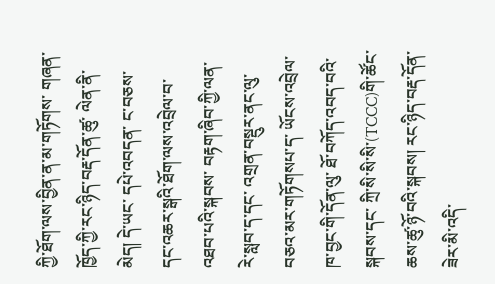ཀྱི་ཐོག་ལས་བྱིན་ན་མ་གཏོགས་ གཞན་ ཁྱོད་ཀྱི་རང་ཉིད་བརྡ་དོན་ཚུ་ ལེན་ནི་མེད། དེ་ཡང་ དཔེ་འབདན་ ང་བཅས་དང་འཆར་སྒའི་ཐོག་ལས་འབྲེལ་བ་འཐབ་པའི་སྐབས་ བརྟག་ཞིབ་ཀྱི་ལན་རེ་སླབ་ད་དང་ འགྲན་བསྡུར་ནང་ལུ་བཅའ་མར་གཏོགསཔ་ད་ ཡོངས་འབྲེལ་ཁ་བྱང་གི་དོན་ལུ་ ཐོ་བཀོད་འབད་བའི་སྐབས་དང་ ཀྲི་སི་སི་སི་(TCCC)གི་ཚོང་ཆས་ཚུ་ཉོ་བའི་སྐབས། རང་ཉིད་བརྡ་དོན་ཟེར་མི་འདི་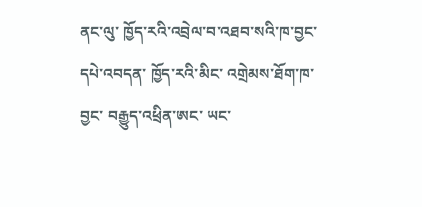ནང་ལུ་ ཁྱོད་རའི་འབྲེལ་བ་འཐབ་སའི་ཁ་བྱང་ དཔེ་འབདན་ ཁྱོད་རའི་མིང་ འགྲེམས་ཐོག་ཁ་བྱང་ བརྒྱུད་འཕྲིན་ཨང་ ཡང་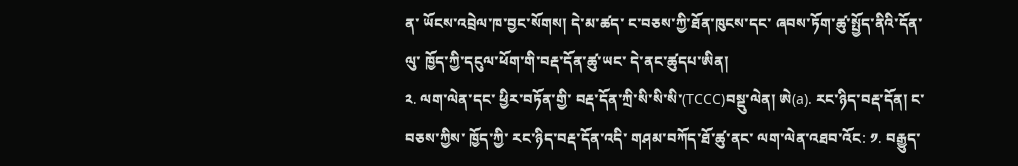ན་ ཡོངས་འབྲེལ་ཁ་བྱང་སོགས། དེ་མ་ཚད་ ང་བཅས་ཀྱི་ཐོན་ཁུངས་དང་ ཞབས་ཏོག་ཚུ་སྤྱོད་ནིའི་དོན་ལུ་ ཁྱོད་ཀྱི་དངུལ་ཕོག་གི་བརྡ་དོན་ཚུ་ཡང་ དེ་ནང་ཚུདཔ་ཨིན།
༢. ལག་ལེན་དང་ ཕྱིར་བཏོན་གྱི་ བརྡ་དོན་ཀྲི་སི་སི་སི་(TCCC)བསྡུ་ལེན། ཨེ(a). རང་ཉིད་བརྡ་དོན། ང་བཅས་ཀྱིས་ ཁྱོད་ཀྱི་ རང་ཉིད་བརྡ་དོན་འདི་ གཤམ་བཀོད་ཐོ་ཚུ་ནང་ ལག་ལེན་འཐབ་འོང: ༡. བརྒྱུད་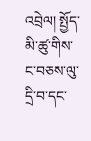འབྲེལ། སྤྱོད་མི་ཚུ་གིས་ ང་བཅས་ལུ་ དྲི་བ་དང་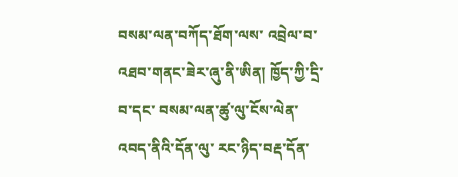བསམ་ལན་བཀོད་ཐོག་ལས་ འབྲེལ་བ་འཐབ་གནང་ཟེར་ཞུ་ནི་ཨིན། ཁྱོད་ཀྱི་དྲི་བ་དང་ བསམ་ལན་ཚུ་ལུ་ངོས་ལེན་འབད་ནིའི་དོན་ལུ་ རང་ཉིད་བརྡ་དོན་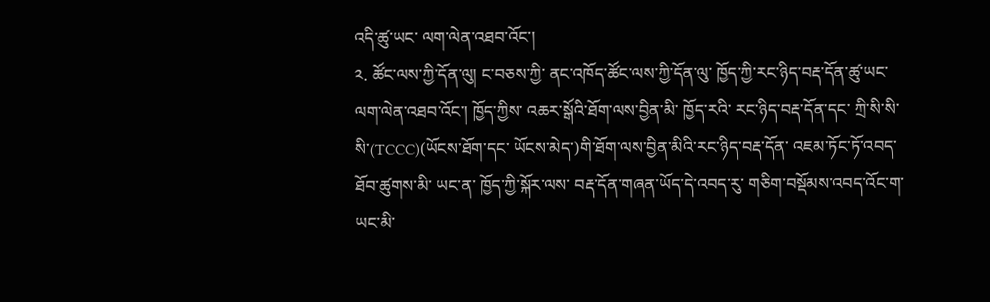འདི་ཚུ་ཡང་ ལག་ལེན་འཐབ་འོང་།
༢. ཚོང་ལས་ཀྱི་དོན་ལུ། ང་བཅས་ཀྱི་ ནང་འཁོད་ཚོང་ལས་ཀྱི་དོན་ལུ་ ཁྱོད་ཀྱི་རང་ཉིད་བརྡ་དོན་ཚུ་ཡང་ ལག་ལེན་འཐབ་འོང་། ཁྱོད་ཀྱིས་ འཆར་སྒོའི་ཐོག་ལས་བྱིན་མི་ ཁྱོད་རའི་ རང་ཉིད་བརྡ་དོན་དང་ ཀྲི་སི་སི་སི་(TCCC)(ཡོངས་ཐོག་དང་ ཡོངས་མེད་)གི་ཐོག་ལས་བྱིན་མིའི་རང་ཉིད་བརྡ་དོན་ འཇམ་ཏོང་ཏོ་འབད་ཐོབ་ཚུགས་མི་ ཡང་ན་ ཁྱོད་ཀྱི་སྐོར་ལས་ བརྡ་དོན་གཞན་ཡོད་དེ་འབད་རུ་ གཅིག་བསྡོམས་འབད་འོང་ག་ཡང་མི་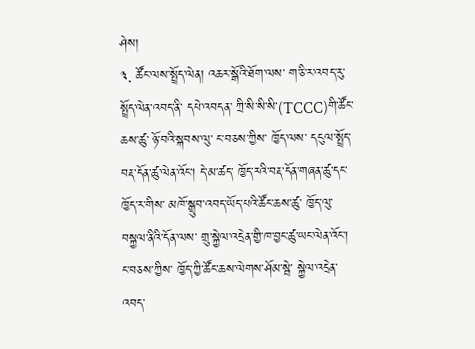ཤེས།
༣. ཚོང་ལས་སྤྲོད་ལེན། འཆར་སྒོའི་ཐོག་ལས་ ག་ཅི་ར་འབད་རུ་ སྤྲོད་ལེན་འབད་ནི་ དཔེ་འབདན་ ཀྲི་སི་སི་སི་(TCCC)གི་ཚོང་ཆས་ཚུ་ ཉོ་བའི་སྐབས་ལུ་ ང་བཅས་ཀྱིས་ ཁྱོད་ལས་ དངུལ་སྤྲོད་བརྡ་དོན་ཚུ་ལེན་འོང་། དེ་མ་ཚད་ ཁྱོད་རའི་བརྡ་དོན་གཞན་ཚུ་དང་ ཁྱོད་ར་གིས་ མཁོ་སྒྲུབ་འབད་ཡོད་པའི་ཚོང་ཆས་ཚུ་ ཁྱོད་ལུ་བསྐྱལ་ནིའི་དོན་ལས་ གྲུ་སྐྱེལ་འདྲེན་གྱི་ཁ་བྱང་ཚུ་ཡང་ལེན་འོང་། ང་བཅས་ཀྱིས་ ཁྱོད་ཀྱི་ཚོང་ཆས་ལེགས་ཤོམ་སྦེ་ སྐྱེལ་འདྲེན་འབད་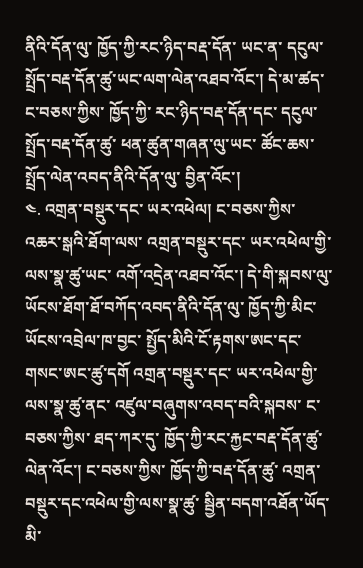ནིའི་དོན་ལུ་ ཁྱོད་ཀྱི་རང་ཉིད་བརྡ་དོན་ ཡང་ན་ དངུལ་སྤྲོད་བརྡ་དོན་ཚུ་ཡང་ལག་ལེན་འཐབ་འོང་། དེ་མ་ཚད་ ང་བཅས་ཀྱིས་ ཁྱོད་ཀྱི་ རང་ཉིད་བརྡ་དོན་དང་ དངུལ་སྤྲོད་བརྡ་དོན་ཚུ་ ཕན་ཚུན་གཞན་ལུ་ཡང་ ཚོང་ཆས་སྤྲོད་ལེན་འབད་ནིའི་དོན་ལུ་ བྱིན་འོང་།
༤. འགྲན་བསྡུར་དང་ ཡར་འཕེལ། ང་བཅས་ཀྱིས་ འཆར་སྒའི་ཐོག་ལས་ འགྲན་བསྡུར་དང་ ཡར་འཕེལ་གྱི་ལས་སྣ་ཚུ་ཡང་ འགོ་འདྲེན་འཐབ་འོང་། དེ་གི་སྐབས་ལུ་ ཡོངས་ཐོག་ཐོ་བཀོད་འབད་ནིའི་དོན་ལུ་ ཁྱོད་ཀྱི་མིང་ ཡོངས་འབྲེལ་ཁ་བྱང་ སྤྱོད་མིའི་ངོ་རྟགས་ཨང་དང་ གསང་ཨང་ཚུ་དགོ འགྲན་བསྡུར་དང་ ཡར་འཕེལ་གྱི་ལས་སྣ་ཚུ་ནང་ འཛུལ་བཞུགས་འབད་བའི་སྐབས་ ང་བཅས་ཀྱིས་ ཐད་ཀར་དུ་ ཁྱོད་ཀྱི་རང་རྐྱང་བརྡ་དོན་ཚུ་ལེན་འོང་། ང་བཅས་ཀྱིས་ ཁྱོད་ཀྱི་བརྡ་དོན་ཚུ་ འགྲན་བསྡུར་དང་འཕེལ་གྱི་ལས་སྣ་ཚུ་ སྦྱིན་བདག་འཐོན་ཡོད་མི་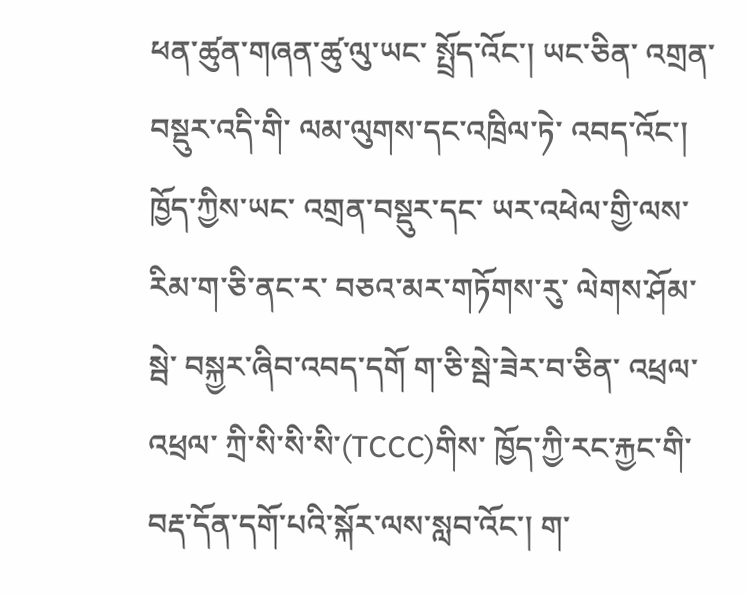ཕན་ཚུན་གཞན་ཚུ་ལུ་ཡང་ སྤྲོད་འོང་། ཡང་ཅིན་ འགྲན་བསྡུར་འདི་གི་ ལམ་ལུགས་དང་འཁྲིལ་ཏེ་ འབད་འོང་། ཁྱོད་ཀྱིས་ཡང་ འགྲན་བསྡུར་དང་ ཡར་འཕེལ་གྱི་ལས་རིམ་ག་ཅི་ནང་ར་ བཅའ་མར་གཏོགས་རུ་ ལེགས་ཤོམ་སྦེ་ བསྐྱར་ཞིབ་འབད་དགོ ག་ཅི་སྦེ་ཟེར་བ་ཅིན་ འཕྲལ་འཕྲལ་ ཀྲི་སི་སི་སི་(TCCC)གིས་ ཁྱོད་ཀྱི་རང་རྐྱང་གི་བརྡ་དོན་དགོ་པའི་སྐོར་ལས་སླབ་འོང་། ག་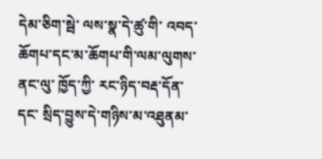དེམ་ཅིག་སྦེ་ ལས་སྣ་དེ་ཚུ་གི་ འབད་ཆོགཔ་དང་མ་ཆོགཔ་གི་ལམ་ལུགས་ནང་ལུ་ ཁྱོད་ཀྱི་ རང་ཉིད་བརྡ་དོན་དང་ སྲིད་བྱུས་དེ་གཉིས་མ་འཐུནམ་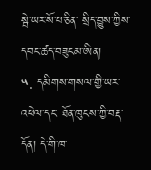སྦེ་ཡར་སོ་པ་ཅིན་ སྲིད་བྱུས་ཀྱིས་ དབང་ཚད་བཟུངམ་ཨིན།
༥. དམིགས་གསལ་གྱི་ཡར་འཕེལ་དང་ ཐོན་ཁུངས་ཀྱི་བརྡ་དོན། དེ་གི་ཁ་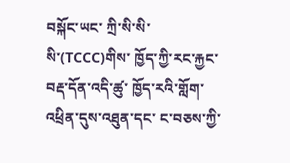བསྐོང་ཡང་ ཀྲི་སི་སི་སི་(TCCC)གིས་ ཁྱོད་ཀྱི་རང་རྐྱང་བརྡ་དོན་འདི་ཚུ་ ཁྱོད་རའི་གློག་འཕྲིན་དུས་འཐུན་དང་ ང་བཅས་ཀྱི་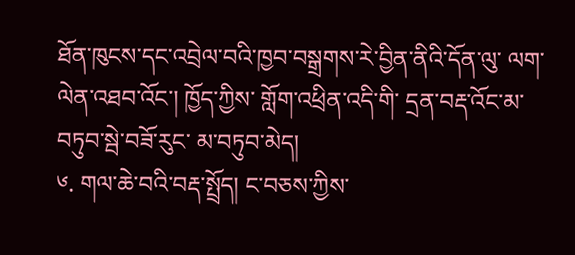ཐོན་ཁུངས་དང་འབྲེལ་བའི་ཁྱབ་བསྒྲགས་རེ་བྱིན་ནིའི་དོན་ལུ་ ལག་ལེན་འཐབ་འོང་། ཁྱོད་ཀྱིས་ གློག་འཕྲིན་འདི་གི་ དྲན་བརྡ་འོང་མ་བཏུབ་སྦེ་བཟོ་རུང་ མ་བཏུབ་མེད།
༦. གལ་ཆེ་བའི་བརྡ་སྤྲོད། ང་བཅས་ཀྱིས་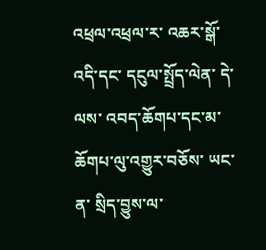འཕྲལ་འཕྲལ་ར་ འཆར་སྒོ་འདི་དང་ དངུལ་སྤྲོད་ལེན་ དེ་ལས་ འབད་ཆོགཔ་དང་མ་ཆོགཔ་ལུ་འགྱུར་བཅོས་ ཡང་ན་ སྲིད་བྱུས་ལ་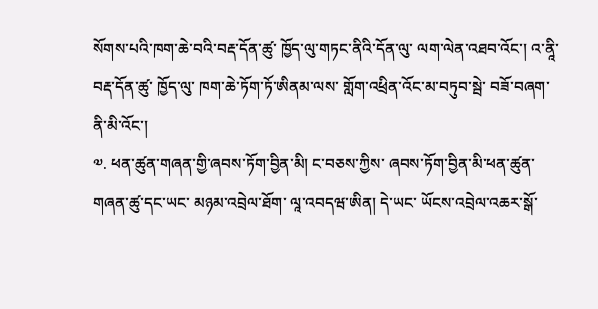སོགས་པའི་ཁག་ཆེ་བའི་བརྡ་དོན་ཚུ་ ཁྱོད་ལུ་གཏང་ནིའི་དོན་ལུ་ ལག་ལེན་འཐབ་འོང་། འ་ནཱི་བརྡ་དོན་ཚུ་ ཁྱོད་ལུ་ ཁག་ཆེ་ཏོག་ཏོ་ཨིནམ་ལས་ གློག་འཕྲིན་འོང་མ་བཏུབ་སྦེ་ བཟོ་བཞག་ནི་མི་འོང་།
༧. ཕན་ཚུན་གཞན་གྱི་ཞབས་ཏོག་བྱིན་མི། ང་བཅས་ཀྱིས་ ཞབས་ཏོག་བྱིན་མི་ཕན་ཚུན་གཞན་ཚུ་དང་ཡང་ མཉམ་འབྲེལ་ཐོག་ ལཱ་འབདཝ་ཨིན། དེ་ཡང་ ཡོངས་འབྲེལ་འཆར་སྒོ་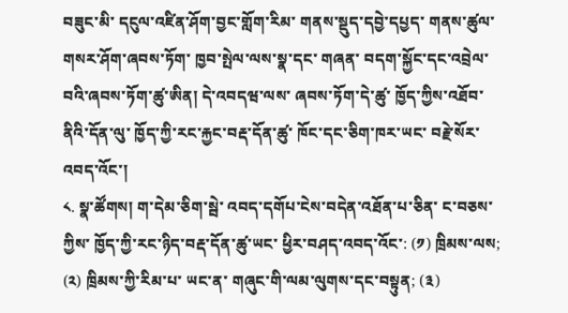བཟུང་མི་ དངུལ་འཛིན་ཤོག་བྱང་གློག་རིམ་ གནས་སྡུད་དབྱེ་དཔྱད་ གནས་ཚུལ་གསར་ཤོག་ཞབས་ཏོག་ ཁྱབ་སྤེལ་ལས་སྣ་དང་ གཞན་ བདག་སྐྱོང་དང་འབྲེལ་བའི་ཞབས་ཏོག་ཚུ་ཨིན། དེ་འབདཝ་ལས་ ཞབས་ཏོག་དེ་ཚུ་ ཁྱོད་ཀྱིས་འཐོབ་ནིའི་དོན་ལུ་ ཁྱོད་ཀྱི་རང་རྐྱང་བརྡ་དོན་ཚུ་ ཁོང་དང་ཅིག་ཁར་ཡང་ བརྗེ་སོར་འབད་འོང་།
༨. སྣ་ཚོགས། ག་དེམ་ཅིག་སྦེ་ འབད་དགོཔ་ངེས་བདེན་འཐོན་པ་ཅིན་ ང་བཅས་ཀྱིས་ ཁྱོད་ཀྱི་རང་ཉིད་བརྡ་དོན་ཚུ་ཡང་ ཕྱིར་བཤད་འབད་འོང་: (༡) ཁྲིམས་ལས; (༢) ཁྲིམས་ཀྱི་རིམ་པ་ ཡང་ན་ གཞུང་གི་ལམ་ལུགས་དང་བསྟུན; (༣)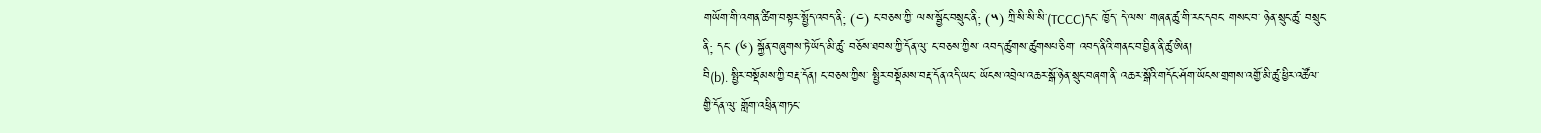གཡོག་གི་འགན་ཚིག་བསྟར་སྤྱོད་འབད་ནི; (༤) ང་བཅས་ཀྱི་ ལས་སྦྱོང་བསྲུང་ནི; (༥) ཀྲི་སི་སི་སི་(TCCC)དང་ ཁྱོད་ དེ་ལས་ གཞན་ཚུ་གི་རང་དབང་ གསང་བ་ ཉེན་སྲུང་ཚུ་ བསྲུང་ནི; དང་ (༦) སྐྱོན་བཞུགས་ཏེ་ཡོད་མི་ཚུ་ བཅོས་ཐབས་ཀྱི་དོན་ལུ་ ང་བཅས་ཀྱིས་ འབད་ཚུགས་ཚུགསཔ་ཅིག་ འབད་ནིའི་གནང་བ་བྱིན་ནི་ཚུ་ཨིན།
བི(b). སྤྱིར་བསྡོམས་ཀྱི་བརྡ་དོན། ང་བཅས་ཀྱིས་ སྤྱིར་བསྡོམས་བརྡ་དོན་འདི་ཡང་ ཡོངས་འབྲེལ་འཆར་སྒོ་ཉེན་སྲུང་བཞག་ནི་ འཆར་སྒོའི་གདོང་ཤོག་ཡོངས་གྲགས་འགྱོ་མི་ཚུ་ཕྱིར་འཚོལ་གྱི་དོན་ལུ་ གློག་འཕྲིན་གཏང་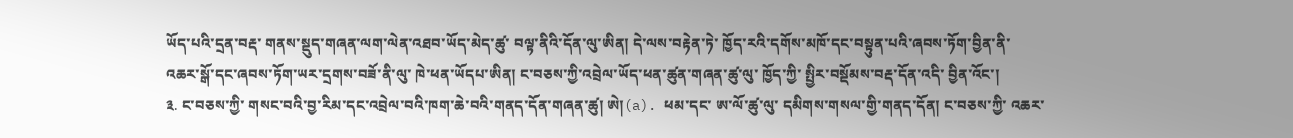ཡོད་པའི་དྲན་བརྡ་ གནས་སྡུད་གཞན་ལག་ལེན་འཐབ་ཡོད་མེད་ཚུ་ བལྟ་ནིའི་དོན་ལུ་ཨིན། དེ་ལས་བརྟེན་ཏེ་ ཁྱོད་རའི་དགོས་མཁོ་དང་བསྟུན་པའི་ཞབས་ཏོག་བྱིན་ནི་ འཆར་སྒོ་དང་ཞབས་ཏོག་ཡར་དྲགས་བཟོ་ནི་ལུ་ ཁེ་ཕན་ཡོདཔ་ཨིན། ང་བཅས་ཀྱི་འབྲེལ་ཡོད་ཕན་ཚུན་གཞན་ཚུ་ལུ་ ཁྱོད་ཀྱི་ སྤྱིར་བསྡོམས་བརྡ་དོན་འདི་ བྱིན་འོང་།
༣. ང་བཅས་ཀྱི་ གསང་བའི་བྱ་རིམ་དང་འབྲེལ་བའི་ཁག་ཆེ་བའི་གནད་དོན་གཞན་ཚུ། ཨེ།(a). ཕམ་དང་ ཨ་ལོ་ཚུ་ལུ་ དམིགས་གསལ་གྱི་གནད་དོན། ང་བཅས་ཀྱི་ འཆར་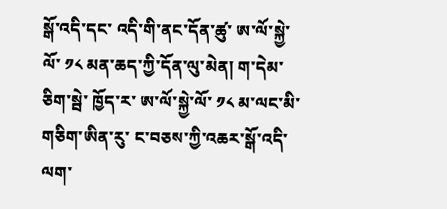སྒོ་འདི་དང་ འདི་གི་ནང་དོན་ཚུ་ ཨ་ལོ་སྐྱེ་ལོ་ ༡༨ མན་ཆད་ཀྱི་དོན་ལུ་མེན། ག་དེམ་ཅིག་སྦེ་ ཁྱོད་ར་ ཨ་ལོ་སྐྱེ་ལོ་ ༡༨ མ་ལང་མི་གཅིག་ཨིན་རུ་ ང་བཅས་ཀྱི་འཆར་སྒོ་འདི་ ལག་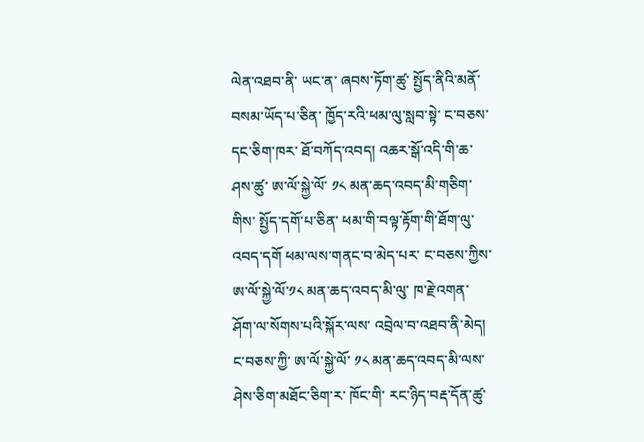ལེན་འཐབ་ནི་ ཡང་ན་ ཞབས་ཏོག་ཚུ་ སྤྱོད་ནིའི་མནོ་བསམ་ཡོད་པ་ཅིན་ ཁྱོད་རའི་ཕམ་ལུ་སླབ་སྟེ་ ང་བཅས་དང་ཅིག་ཁར་ ཐོ་བཀོད་འབད། འཆར་སྒོ་འདི་གི་ཆ་ཤས་ཚུ་ ཨ་ལོ་སྐྱེ་ལོ་ ༡༨ མན་ཆད་འབད་མི་གཅིག་གིས་ སྤྱོད་དགོ་པ་ཅིན་ ཕམ་གི་བལྟ་རྟོག་གི་ཐོག་ལུ་ འབད་དགོ ཕམ་ལས་གནང་བ་མེད་པར་ ང་བཅས་ཀྱིས་ ཨ་ལོ་སྐྱེ་ལོ་༡༨ མན་ཆད་འབད་མི་ལུ་ ཁ་རྗེ་འགན་ཤོག་ལ་སོགས་པའི་སྐོར་ལས་ འབྲེལ་བ་འཐབ་ནི་མེད། ང་བཅས་ཀྱི་ ཨ་ལོ་སྐྱེ་ལོ་ ༡༨ མན་ཆད་འབད་མི་ལས་ ཤེས་ཅིག་མཐོང་ཅིག་ར་ ཁོང་གི་ རང་ཉིད་བརྡ་དོན་ཚུ་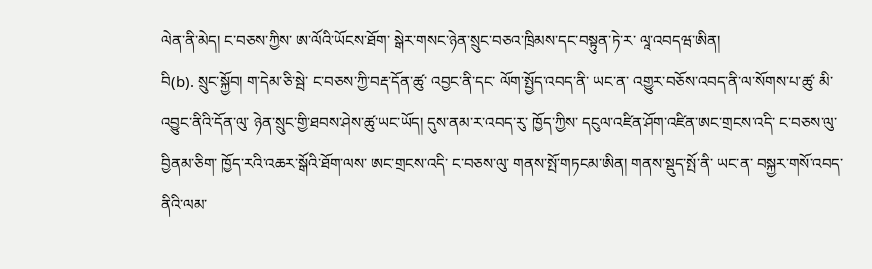ལེན་ནི་མེད། ང་བཅས་ཀྱིས་ ཨ་ལོའི་ཡོངས་ཐོག་ སྒེར་གསང་ཉེན་སྲུང་བཅའ་ཁྲིམས་དང་བསྟུན་ཏེ་ར་ ལཱ་འབདཝ་ཨིན།
བི(b). སྲུང་སྐྱོབ། ག་དེམ་ཅི་སྦེ་ ང་བཅས་ཀྱི་བརྡ་དོན་ཚུ་ འབྱང་ནི་དང་ ལོག་སྤྱོད་འབད་ནི་ ཡང་ན་ འགྱུར་བཅོས་འབད་ནི་ལ་སོགས་པ་ཚུ་ མི་འབྱུང་ནིའི་དོན་ལུ་ ཉེན་སྲུང་གྱི་ཐབས་ཤེས་ཚུ་ཡང་ཡོད། དུས་ནམ་ར་འབད་རུ་ ཁྱོད་ཀྱིས་ དངུལ་འཛིན་ཤོག་འཛིན་ཨང་གྲངས་འདི་ ང་བཅས་ལུ་བྱིནམ་ཅིག་ ཁྱོད་རའི་འཆར་སྒོའི་ཐོག་ལས་ ཨང་གྲངས་འདི་ ང་བཅས་ལུ་ གནས་སྤོ་གཏངམ་ཨིན། གནས་སྡུད་སྤོ་ནི་ ཡང་ན་ བསྐྱར་གསོ་འབད་ནིའི་ལམ་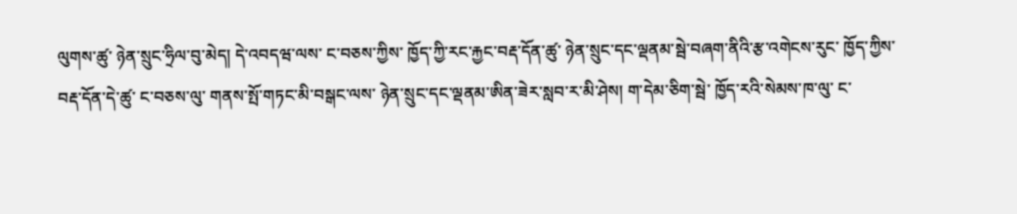ལུགས་ཚུ་ ཉེན་སྲུང་ཧྲིལ་བུ་མེད། དེ་འབདཝ་ལས་ ང་བཅས་ཀྱིས་ ཁྱོད་ཀྱི་རང་རྐྱང་བརྡ་དོན་ཚུ་ ཉེན་སྲུང་དང་ལྡནམ་སྦེ་བཞག་ནིའི་རྩ་འགེངས་རུང་ ཁྱོད་ཀྱིས་ བརྡ་དོན་དེ་ཚུ་ ང་བཅས་ལུ་ གནས་སྤོ་གཏང་མི་བསྒང་ལས་ ཉེན་སྲུང་དང་ལྡནམ་ཨིན་ཟེར་སླབ་ར་མི་ཤེས། ག་དེམ་ཅིག་སྦེ་ ཁྱོད་རའི་སེམས་ཁ་ལུ་ ང་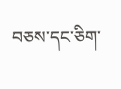བཅས་དང་ཅིག་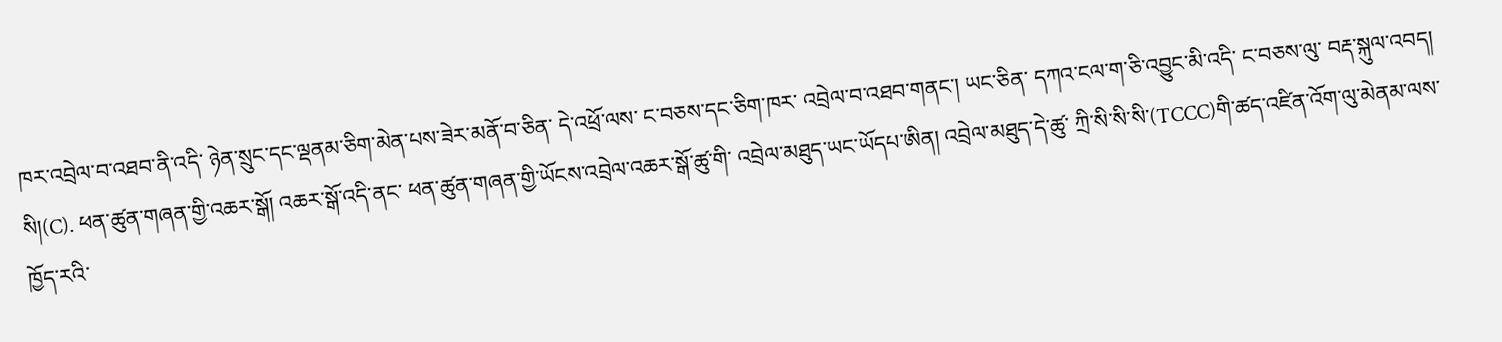ཁར་འབྲེལ་བ་འཐབ་ནི་འདི་ ཉེན་སྲུང་དང་ལྡནམ་ཅིག་མེན་པས་ཟེར་མནོ་བ་ཅིན་ དེ་འཕྲོ་ལས་ ང་བཅས་དང་ཅིག་ཁར་ འབྲེལ་བ་འཐབ་གནང་། ཡང་ཅིན་ དཀའ་ངལ་ག་ཅི་འབྱུང་མི་འདི་ ང་བཅས་ལུ་ བརྡ་སྐུལ་འབད།
སི།(C). ཕན་ཚུན་གཞན་གྱི་འཆར་སྒོ། འཆར་སྒོ་འདི་ནང་ ཕན་ཚུན་གཞན་གྱི་ཡོངས་འབྲེལ་འཆར་སྒོ་ཚུ་གི་ འབྲེལ་མཐུད་ཡང་ཡོདཔ་ཨིན། འབྲེལ་མཐུད་དེ་ཚུ་ ཀྲི་སི་སི་སི་(TCCC)གི་ཚད་འཛིན་འོག་ལུ་མེནམ་ལས་ ཁྱོད་རའི་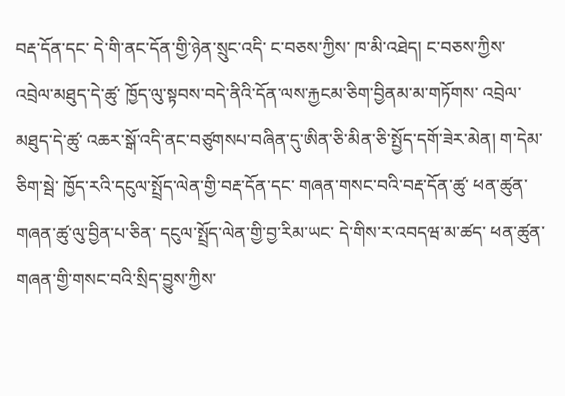བརྡ་དོན་དང་ དེ་གི་ནང་དོན་གྱི་ཉེན་སྲུང་འདི་ ང་བཅས་ཀྱིས་ ཁ་མི་འཐེད། ང་བཅས་ཀྱིས་ འབྲེལ་མཐུད་དེ་ཚུ་ ཁྱོད་ལུ་སྟབས་བདེ་ནིའི་དོན་ལས་རྐྱངམ་ཅིག་བྱིནམ་མ་གཏོགས་ འབྲེལ་མཐུད་དེ་ཚུ་ འཆར་སྒོ་འདི་ནང་བཙུགསཔ་བཞིན་དུ་ཨིན་ཅི་མིན་ཅི་སྤྱོད་དགོ་ཟེར་མེན། ག་དེམ་ཅིག་སྦེ་ ཁྱོད་རའི་དངུལ་སྤྲོད་ལེན་གྱི་བརྡ་དོན་དང་ གཞན་གསང་བའི་བརྡ་དོན་ཚུ་ ཕན་ཚུན་གཞན་ཚུ་ལུ་བྱིན་པ་ཅིན་ དངུལ་སྤྲོད་ལེན་གྱི་བྱ་རིམ་ཡང་ དེ་གིས་ར་འབདཝ་མ་ཚད་ ཕན་ཚུན་གཞན་གྱི་གསང་བའི་སྲིད་བྱུས་ཀྱིས་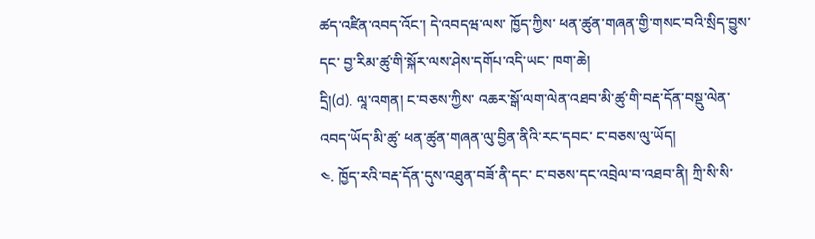ཚད་འཛིན་འབད་འོང་། དེ་འབདཝ་ལས་ ཁྱོད་ཀྱིས་ ཕན་ཚུན་གཞན་གྱི་གསང་བའི་སྲིད་བྱུས་དང་ བྱ་རིམ་ཚུ་གི་སྐོར་ལས་ཤེས་དགོཔ་འདི་ཡང་ ཁག་ཆེ།
དྲི།(d). ལཱ་འགན། ང་བཅས་ཀྱིས་ འཆར་སྒོ་ལག་ལེན་འཐབ་མི་ཚུ་གི་བརྡ་དོན་བསྡུ་ལེན་འབད་ཡོད་མི་ཚུ་ ཕན་ཚུན་གཞན་ལུ་བྱིན་ནིའི་རང་དབང་ ང་བཅས་ལུ་ཡོད།
༤. ཁྱོད་རའི་བརྡ་དོན་དུས་འཐུན་བཟོ་ནི་དང་ ང་བཅས་དང་འབྲེལ་བ་འཐབ་ནི། ཀྲི་སི་སི་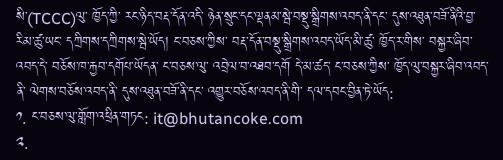སི་(TCCC)ལུ་ ཁྱོད་ཀྱི་ རང་ཉིད་བརྡ་དོན་འདི་ ཉེན་སྲུང་དང་ལྡནམ་སྦེ་བསྡུ་སྒྲིགས་འབད་ནི་དང་ དུས་འཐུན་བཟོ་ནིའི་བྱ་རིམ་ཚུ་ཡང་ དཀྲིགས་དཀྲིགས་སྦེ་ཡོད། ང་བཅས་ཀྱིས་ བརྡ་དོན་བསྡུ་སྒྲིགས་འབད་ཡོད་མི་ཚུ་ ཁྱོད་ར་གིས་ བསྐྱར་ཞིབ་འབད་དེ་ བཅོས་ཁ་རྐྱབ་དགོཔ་ཡོདན་ ང་བཅས་ལུ་ འབྲེལ་བ་འཐབ་དགོ དེ་མ་ཚད་ ང་བཅས་ཀྱིས་ ཁྱོད་ལུ་བསྐྱར་ཞིབ་འབད་ནི་ ལེགས་བཅོས་འབད་ནི་ དུས་འཐུན་བཟོ་ནི་དང་ འགྱུར་བཅོས་འབད་ནི་གི་ དལ་དབང་བྱིན་ཏེ་ཡོད:
༡. ང་བཅས་ལུ་གློག་འཕྲིན་གཏང: it@bhutancoke.com
༢.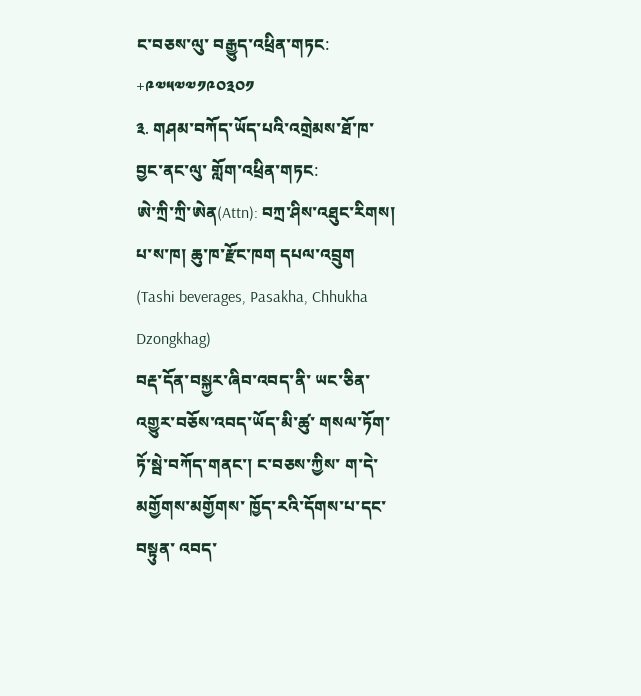ང་བཅས་ལུ་ བརྒྱུད་འཕྲིན་གཏང: +༩༧༥༧༧༡༩༠༣༠༡
༣. གཤམ་བཀོད་ཡོད་པའི་འགྲེམས་ཐོ་ཁ་བྱང་ནང་ལུ་ གློག་འཕྲིན་གཏང:
ཨེ་ཀྲི་ཀྲི་ཨེན(Attn): བཀྲ་ཤིས་འཐུང་རིགས། པ་ས་ཁ། ཆུ་ཁ་རྫོང་ཁག དཔལ་འབྲུག (Tashi beverages, Pasakha, Chhukha Dzongkhag)
བརྡ་དོན་བསྐྱར་ཞིབ་འབད་ནི་ ཡང་ཅིན་ འགྱུར་བཅོས་འབད་ཡོད་མི་ཚུ་ གསལ་ཏོག་ཏོ་སྦེ་བཀོད་གནང་། ང་བཅས་ཀྱིས་ ག་དེ་མགྱོགས་མགྱོགས་ ཁྱོད་རའི་དོགས་པ་དང་བསྟུན་ འབད་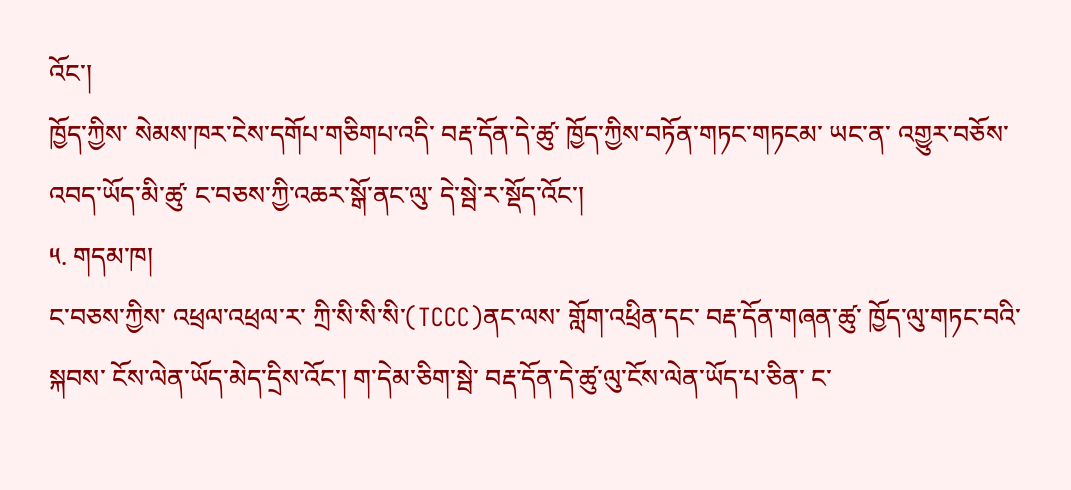འོང་།
ཁྱོད་ཀྱིས་ སེམས་ཁར་ངེས་དགོཔ་གཅིགཔ་འདི་ བརྡ་དོན་དེ་ཚུ་ ཁྱོད་ཀྱིས་བཏོན་གཏང་གཏངམ་ ཡང་ན་ འགྱུར་བཅོས་འབད་ཡོད་མི་ཚུ་ ང་བཅས་ཀྱི་འཆར་སྒོ་ནང་ལུ་ དེ་སྦེ་ར་སྡོད་འོང་།
༥. གདམ་ཁ།
ང་བཅས་ཀྱིས་ འཕྲལ་འཕྲལ་ར་ ཀྲི་སི་སི་སི་(TCCC)ནང་ལས་ གློག་འཕྲིན་དང་ བརྡ་དོན་གཞན་ཚུ་ ཁྱོད་ལུ་གཏང་བའི་སྐབས་ ངོས་ལེན་ཡོད་མེད་དྲིས་འོང་། ག་དེམ་ཅིག་སྦེ་ བརྡ་དོན་དེ་ཚུ་ལུ་ངོས་ལེན་ཡོད་པ་ཅིན་ ང་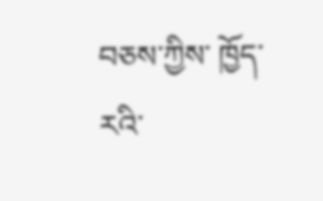བཅས་ཀྱིས་ ཁྱོད་རའི་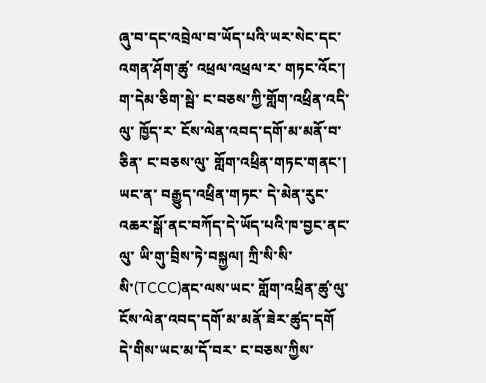ཞུ་བ་དང་འབྲེལ་བ་ཡོད་པའི་ཡར་སེང་དང་འགན་ཤོག་ཚུ་ འཕྲལ་འཕྲལ་ར་ གཏང་འོང་།
ག་དེམ་ཅིག་སྦེ་ ང་བཅས་ཀྱི་གློག་འཕྲིན་འདི་ལུ་ ཁྱོད་ར་ ངོས་ལེན་འབད་དགོ་མ་མནོ་བ་ཅིན་ ང་བཅས་ལུ་ གློག་འཕྲིན་གཏང་གནང་། ཡང་ན་ བརྒྱུད་འཕྲིན་གཏང་ དེ་མེན་རུང་ འཆར་སྒོ་ནང་བཀོད་དེ་ཡོད་པའི་ཁ་བྱང་ནང་ལུ་ ཡི་གུ་བྲིས་ཏེ་བསྐྱལ། ཀྲི་སི་སི་སི་(TCCC)ནང་ལས་ཡང་ གློག་འཕྲིན་ཚུ་ལུ་ངོས་ལེན་འབད་དགོ་མ་མནོ་ཟེར་ཚུད་དགོ
དེ་གིས་ཡང་མ་དོ་བར་ ང་བཅས་ཀྱིས་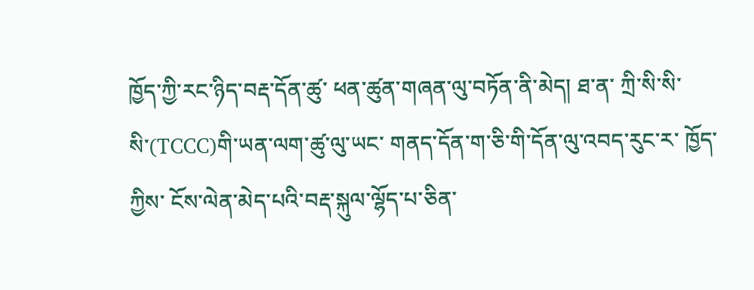ཁྱོད་ཀྱི་རང་ཉིད་བརྡ་དོན་ཚུ་ ཕན་ཚུན་གཞན་ལུ་བཏོན་ནི་མེད། ཐ་ན་ ཀྲི་སི་སི་སི་(TCCC)གི་ཡན་ལག་ཚུ་ལུ་ཡང་ གནད་དོན་ག་ཅི་གི་དོན་ལུ་འབད་རུང་ར་ ཁྱོད་ཀྱིས་ ངོས་ལེན་མེད་པའི་བརྡ་སྐུལ་ལྷོད་པ་ཅིན་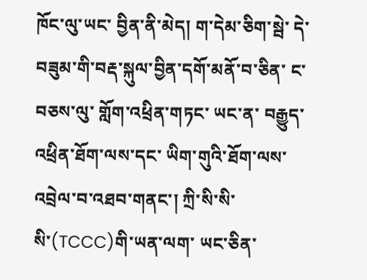ཁོང་ལུ་ཡང་ བྱིན་ནི་མེད། ག་དེམ་ཅིག་སྦེ་ དེ་བཟུམ་གི་བརྡ་སྐུལ་བྱིན་དགོ་མནོ་བ་ཅིན་ ང་བཅས་ལུ་ གློག་འཕྲིན་གཏང་ ཡང་ན་ བརྒྱུད་འཕྲིན་ཐོག་ལས་དང་ ཡིག་གུའི་ཐོག་ལས་ འབྲེལ་བ་འཐབ་གནང་། ཀྲི་སི་སི་སི་(TCCC)གི་ཡན་ལག་ ཡང་ཅིན་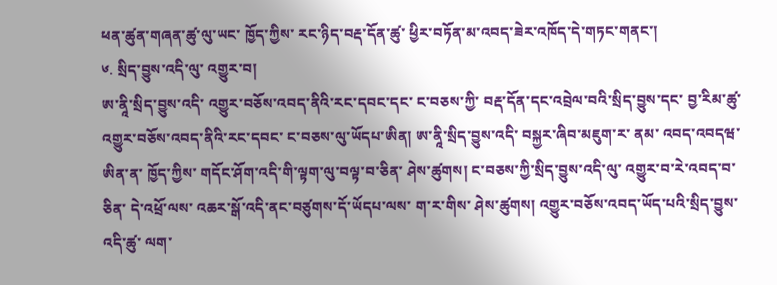ཕན་ཚུན་གཞན་ཚུ་ལུ་ཡང་ ཁྱོད་ཀྱིས་ རང་ཉིད་བརྡ་དོན་ཚུ་ ཕྱིར་བཏོན་མ་འབད་ཟེར་འཁོད་དེ་གཏང་གནང་།
༦. སྲིད་བྱུས་འདི་ལུ་ འགྱུར་བ།
ཨ་ནཱི་སྲིད་བྱུས་འདི་ འགྱུར་བཅོས་འབད་ནིའི་རང་དབང་དང་ ང་བཅས་ཀྱི་ བརྡ་དོན་དང་འབྲེལ་བའི་སྲིད་བྱུས་དང་ བྱ་རིམ་ཚུ་ འགྱུར་བཅོས་འབད་ནིའི་རང་དབང་ ང་བཅས་ལུ་ཡོདཔ་ཨིན། ཨ་ནཱི་སྲིད་བྱུས་འདི་ བསྐྱར་ཞིབ་མཇུག་ར་ ནམ་ འབད་འབདཝ་ཨིན་ན་ ཁྱོད་ཀྱིས་ གདོང་ཤོག་འདི་གི་ལྟག་ལུ་བལྟ་བ་ཅིན་ ཤེས་ཚུགས། ང་བཅས་ཀྱི་སྲིད་བྱུས་འདི་ལུ་ འགྱུར་བ་རེ་འབད་བ་ཅིན་ དེ་འཕྲོ་ལས་ འཆར་སྒོ་འདི་ནང་བཙུགས་དོ་ཡོདཔ་ལས་ ག་ར་གིས་ ཤེས་ཚུགས། འགྱུར་བཅོས་འབད་ཡོད་པའི་སྲིད་བྱུས་འདི་ཚུ་ ལག་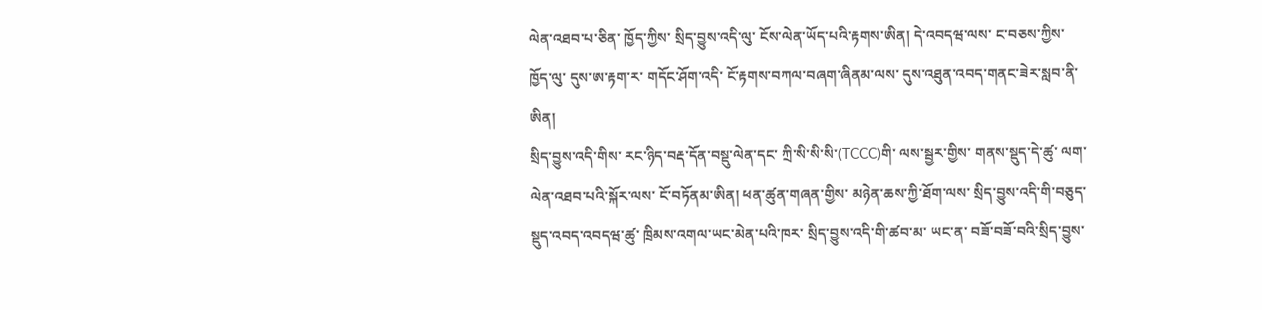ལེན་འཐབ་པ་ཅིན་ ཁྱོད་ཀྱིས་ སྲིད་བྱུས་འདི་ལུ་ ངོས་ལེན་ཡོད་པའི་རྟགས་ཨིན། དེ་འབདཝ་ལས་ ང་བཅས་ཀྱིས་ ཁྱོད་ལུ་ དུས་ཨ་རྟག་ར་ གདོང་ཤོག་འདི་ ངོ་རྟགས་བཀལ་བཞག་ཞིནམ་ལས་ དུས་འཐུན་འབད་གནང་ཟེར་སླབ་ནི་ཨིན།
སྲིད་བྱུས་འདི་གིས་ རང་ཉིད་བརྡ་དོན་བསྡུ་ལེན་དང་ ཀྲི་སི་སི་སི་(TCCC)གི་ ལས་སྦྱར་གྱིས་ གནས་སྡུད་དེ་ཚུ་ ལག་ལེན་འཐབ་པའི་སྐོར་ལས་ ངོ་བཏོནམ་ཨིན། ཕན་ཚུན་གཞན་གྱིས་ མཉེན་ཆས་ཀྱི་ཐོག་ལས་ སྲིད་བྱུས་འདི་གི་བཅུད་སྡུད་འབད་འབདཝ་ཚུ་ ཁྲིམས་འགལ་ཡང་མེན་པའི་ཁར་ སྲིད་བྱུས་འདི་གི་ཚབ་མ་ ཡང་ན་ བཟོ་བཟོ་བའི་སྲིད་བྱུས་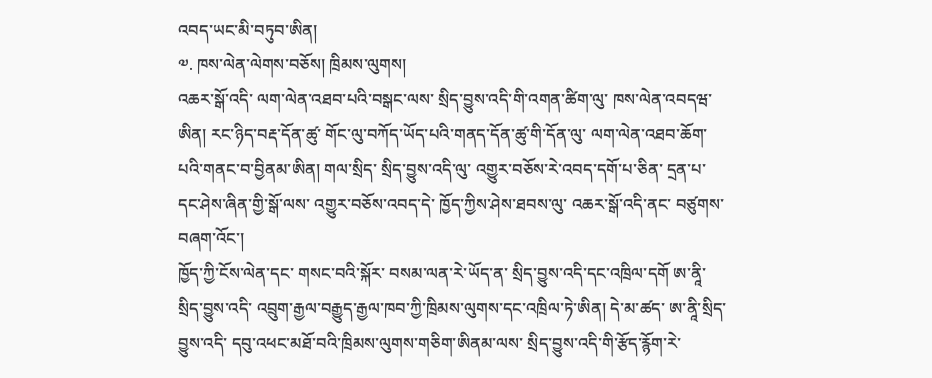འབད་ཡང་མི་བཏུབ་ཨིན།
༧. ཁས་ལེན་ལེགས་བཅོས། ཁྲིམས་ལུགས།
འཆར་སྒོ་འདི་ ལག་ལེན་འཐབ་པའི་བསྒང་ལས་ སྲིད་བྱུས་འདི་གི་འགན་ཚིག་ལུ་ ཁས་ལེན་འབདཝ་ཨིན། རང་ཉིད་བརྡ་དོན་ཚུ་ གོང་ལུ་བཀོད་ཡོད་པའི་གནད་དོན་ཚུ་གི་དོན་ལུ་ ལག་ལེན་འཐབ་ཆོག་པའི་གནང་བ་བྱིནམ་ཨིན། གལ་སྲིད་ སྲིད་བྱུས་འདི་ལུ་ འགྱུར་བཅོས་རེ་འབད་དགོ་པ་ཅིན་ དྲན་པ་དང་ཤེས་ཞིན་གྱི་སྒོ་ལས་ འགྱུར་བཅོས་འབད་དེ་ ཁྱོད་ཀྱིས་ཤེས་ཐབས་ལུ་ འཆར་སྒོ་འདི་ནང་ བཙུགས་བཞག་འོང་།
ཁྱོད་ཀྱི་ངོས་ལེན་དང་ གསང་བའི་སྐོར་ བསམ་ལན་རེ་ཡོད་ན་ སྲིད་བྱུས་འདི་དང་འཁྲིལ་དགོ ཨ་ནཱི་སྲིད་བྱུས་འདི་ འབྲུག་རྒྱལ་བརྒྱུད་རྒྱལ་ཁབ་ཀྱི་ཁྲིམས་ལུགས་དང་འཁྲིལ་ཏེ་ཨིན། དེ་མ་ཚད་ ཨ་ནཱི་སྲིད་བྱུས་འདི་ དབུ་འཕང་མཐོ་བའི་ཁྲིམས་ལུགས་གཅིག་ཨིནམ་ལས་ སྲིད་བྱུས་འདི་གི་རྩོད་རྙོག་རེ་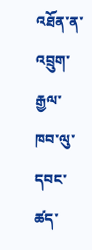འཐོན་ན་ འབྲུག་རྒྱལ་ཁབ་ལུ་དབང་ཚད་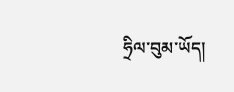ཧྲིལ་བུམ་ཡོད།